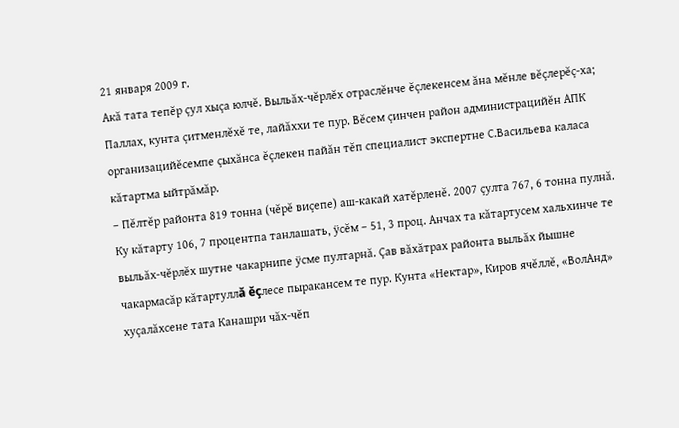21 января 2009 г.
Акă тата тепĕр çул хыçа юлчĕ. Выльăх-чĕрлĕх отраслĕнче ĕçлекенсем ăна мĕнле вĕçлерĕç-ха; Паллах, кунта çитменлĕхĕ те, лайăххи те пур. Вĕсем çинчен район администрацийĕн АПК организацийĕсемпе çыхăнса ĕçлекен пайăн тĕп специалист экспертне С.Васильева каласа кăтартма ыйтрăмăр.
– Пĕлтĕр районта 819 тонна (чĕрĕ виçепе) аш-какай хатĕрленĕ. 2007 çулта 767, 6 тонна пулнă. Ку кăтарту 106, 7 процентпа танлашать, ÿсĕм – 51, 3 проц. Анчах та кăтартусем хальхинче те выльăх-чĕрлĕх шутне чакарнипе ÿсме пултарнă. Çав вăхăтрах районта выльăх йышне чакармасăр кăтартуллă ĕçлесе пыракансем те пур. Кунта «Нектар», Киров ячĕллĕ, «ВолАнд» хуçалăхсене тата Канашри чăх-чĕп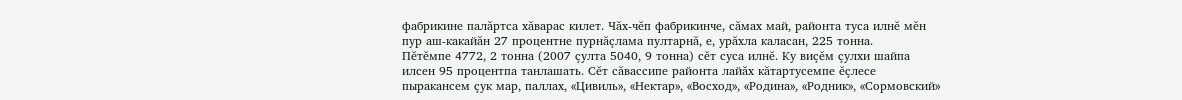фабрикине палăртса хăварас килет. Чăх-чĕп фабрикинче, сăмах май, районта туса илнĕ мĕн пур аш-какайăн 27 процентне пурнăçлама пултарнă, е, урăхла каласан, 225 тонна.
Пĕтĕмпе 4772, 2 тонна (2007 çулта 5040, 9 тонна) сĕт суса илнĕ. Ку виçĕм çулхи шайпа илсен 95 процентпа танлашать. Сĕт сăвассипе районта лайăх кăтартусемпе ĕçлесе пыракансем çук мар, паллах, «Цивиль», «Нектар», «Восход», «Родина», «Родник», «Сормовский»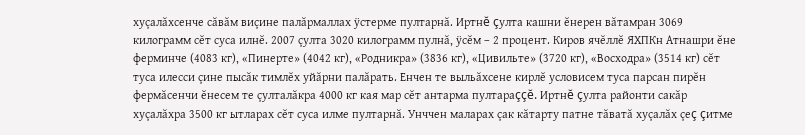хуçалăхсенче сăвăм виçине палăрмаллах ÿстерме пултарнă. Иртнĕ çулта кашни ĕнерен вăтамран 3069 килограмм сĕт суса илнĕ. 2007 çулта 3020 килограмм пулнă, ÿсĕм – 2 процент. Киров ячĕллĕ ЯХПКн Атнашри ĕне ферминче (4083 кг), «Пинерте» (4042 кг), «Родникра» (3836 кг), «Цивильте» (3720 кг), «Восходра» (3514 кг) сĕт туса илесси çине пысăк тимлĕх уйăрни палăрать. Енчен те выльăхсене кирлĕ условисем туса парсан пирĕн фермăсенчи ĕнесем те çулталăкра 4000 кг кая мар сĕт антарма пултараççĕ. Иртнĕ çулта районти сакăр хуçалăхра 3500 кг ытларах сĕт суса илме пултарнă. Унччен маларах çак кăтарту патне тăватă хуçалăх çеç çитме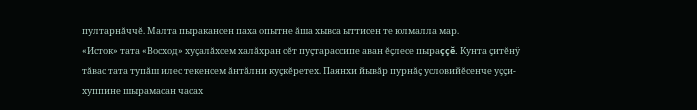пултарнăччĕ. Малта пыракансен паха опытне ăша хывса ыттисен те юлмалла мар.
«Исток» тата «Восход» хуçалăхсем халăхран сĕт пуçтарассипе аван ĕçлесе пыраççĕ. Кунта çитĕнÿ тăвас тата тупăш илес текенсем ăнтăлни куçкĕретех. Паянхи йывăр пурнăç условийĕсенче уççи-хуппине шырамасан часах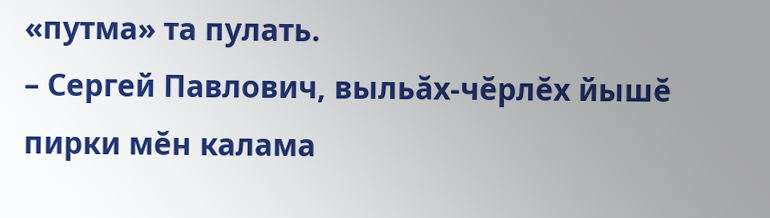«путма» та пулать.
– Сергей Павлович, выльăх-чĕрлĕх йышĕ пирки мĕн калама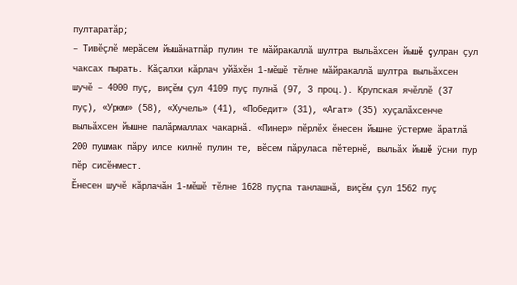пултаратăр;
– Тивĕçлĕ мерăсем йышăнатпăр пулин те мăйракаллă шултра выльăхсен йышĕ çулран çул чаксах пырать. Кăçалхи кăрлач уйăхĕн 1-мĕшĕ тĕлне мăйракаллă шултра выльăхсен шучĕ – 4000 пуç, виçĕм çул 4109 пуç пулнă (97, 3 проц.). Крупская ячĕллĕ (37 пуç), «Урюм» (58), «Хучель» (41), «Победит» (31), «Агат» (35) хуçалăхсенче выльăхсен йышне палăрмаллах чакарнă. «Пинер» пĕрлĕх ĕнесен йышне ÿстерме ăратлă 200 пушмак пăру илсе килнĕ пулин те, вĕсем пăруласа пĕтернĕ, выльăх йышĕ ÿсни пур пĕр сисĕнмест.
Ĕнесен шучĕ кăрлачăн 1-мĕшĕ тĕлне 1628 пуçпа танлашнă, виçĕм çул 1562 пуç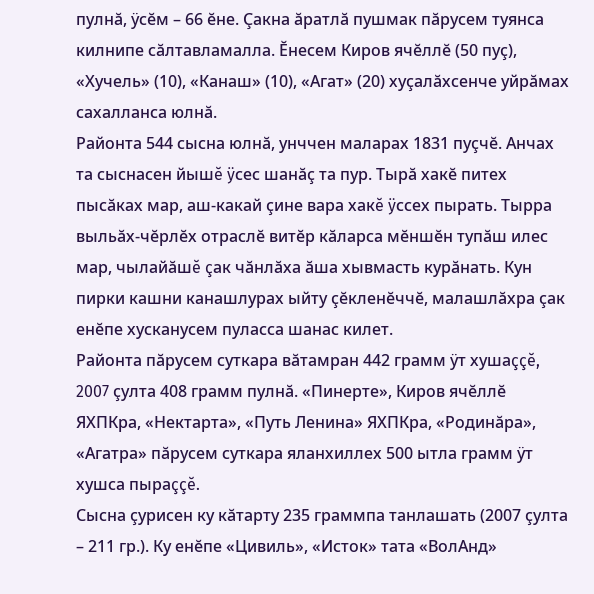пулнă, ÿсĕм – 66 ĕне. Çакна ăратлă пушмак пăрусем туянса килнипе сăлтавламалла. Ĕнесем Киров ячĕллĕ (50 пуç), «Хучель» (10), «Канаш» (10), «Агат» (20) хуçалăхсенче уйрăмах сахалланса юлнă.
Районта 544 сысна юлнă, унччен маларах 1831 пуçчĕ. Анчах та сыснасен йышĕ ÿсес шанăç та пур. Тырă хакĕ питех пысăках мар, аш-какай çине вара хакĕ ÿссех пырать. Тырра выльăх-чĕрлĕх отраслĕ витĕр кăларса мĕншĕн тупăш илес мар, чылайăшĕ çак чăнлăха ăша хывмасть курăнать. Кун пирки кашни канашлурах ыйту çĕкленĕччĕ, малашлăхра çак енĕпе хусканусем пуласса шанас килет.
Районта пăрусем суткара вăтамран 442 грамм ÿт хушаççĕ, 2007 çулта 408 грамм пулнă. «Пинерте», Киров ячĕллĕ ЯХПКра, «Нектарта», «Путь Ленина» ЯХПКра, «Родинăра», «Агатра» пăрусем суткара яланхиллех 500 ытла грамм ÿт хушса пыраççĕ.
Сысна çурисен ку кăтарту 235 граммпа танлашать (2007 çулта – 211 гр.). Ку енĕпе «Цивиль», «Исток» тата «ВолАнд»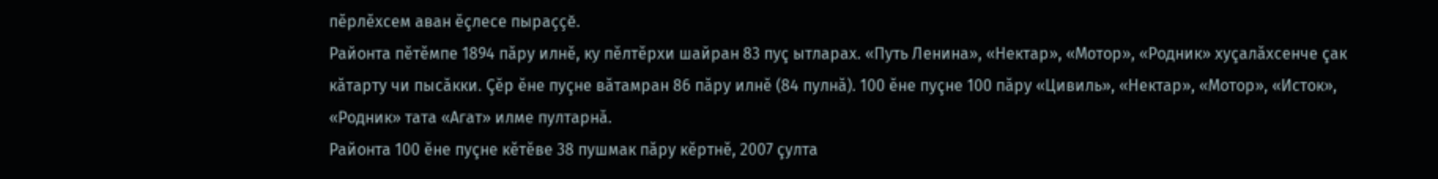пĕрлĕхсем аван ĕçлесе пыраççĕ.
Районта пĕтĕмпе 1894 пăру илнĕ, ку пĕлтĕрхи шайран 83 пуç ытларах. «Путь Ленина», «Нектар», «Мотор», «Родник» хуçалăхсенче çак кăтарту чи пысăкки. Çĕр ĕне пуçне вăтамран 86 пăру илнĕ (84 пулнă). 100 ĕне пуçне 100 пăру «Цивиль», «Нектар», «Мотор», «Исток», «Родник» тата «Агат» илме пултарнă.
Районта 100 ĕне пуçне кĕтĕве 38 пушмак пăру кĕртнĕ, 2007 çулта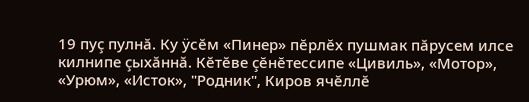19 пуç пулнă. Ку ÿсĕм «Пинер» пĕрлĕх пушмак пăрусем илсе килнипе çыхăннă. Кĕтĕве çĕнĕтессипе «Цивиль», «Мотор», «Урюм», «Исток», "Родник", Киров ячĕллĕ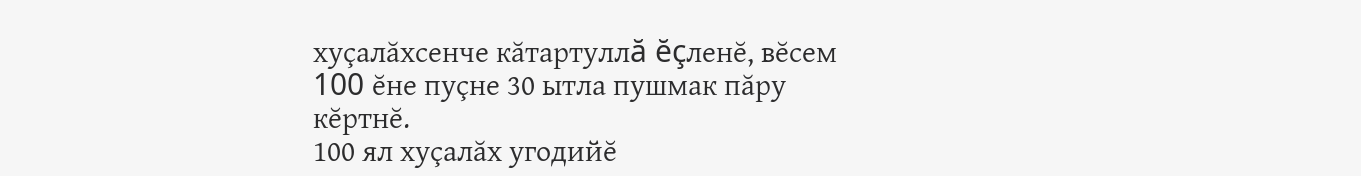хуçалăхсенче кăтартуллă ĕçленĕ, вĕсем 100 ĕне пуçне 30 ытла пушмак пăру кĕртнĕ.
100 ял хуçалăх угодийĕ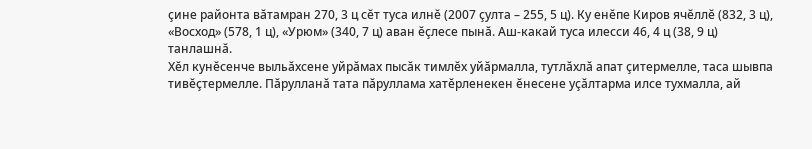çине районта вăтамран 270, 3 ц сĕт туса илнĕ (2007 çулта – 255, 5 ц). Ку енĕпе Киров ячĕллĕ (832, 3 ц), «Восход» (578, 1 ц), «Урюм» (340, 7 ц) аван ĕçлесе пынă. Аш-какай туса илесси 46, 4 ц (38, 9 ц) танлашнă.
Хĕл кунĕсенче выльăхсене уйрăмах пысăк тимлĕх уйăрмалла, тутлăхлă апат çитермелле, таса шывпа тивĕçтермелле. Пăрулланă тата пăруллама хатĕрленекен ĕнесене уçăлтарма илсе тухмалла, ай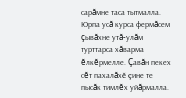сарăмне таса тытмалла. Юрпа усă курса фермăсем çывăхне утă-улăм турттарса хăварма ĕлкĕрмелле. Çавăн пекех сĕт пахалăхĕ çине те пысăк тимлĕх уйăрмалла.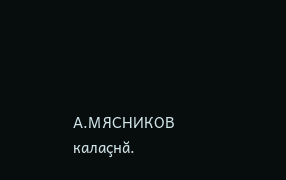А.МЯСНИКОВ калаçнă.